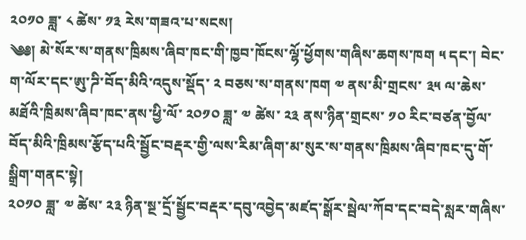༢༠༡༠ ཟླ་ ༨ ཚེས་ ༡༣ རེས་གཟའ་པ་སངས།
༄༅། མེ་སོར་ས་གནས་ཁྲིམས་ཞིབ་ཁང་གི་ཁྱབ་ཁོངས་ལྷོ་ཕྱོགས་གཞིས་ཆགས་ཁག ༥ དང་། བེང་ག་ལོར་དང་ཨུ་ཌི་བོད་མིའི་འདུས་སྡོད་ ༢ བཅས་ས་གནས་ཁག ༧ ནས་མི་གྲངས་ ༣༥ ལ་ཆེས་མཐོའི་ཁྲིམས་ཞིབ་ཁང་ནས་ཕྱི་ལོ་ ༢༠༡༠ ཟླ་ ༧ ཚེས་ ༢༣ ནས་ཉིན་གྲངས་ ༡༠ རིང་བཙན་བྱོལ་བོད་མིའི་ཁྲིམས་རྩོད་པའི་སྦྱོང་བརྡར་གྱི་ལས་རིམ་ཞིག་མ་སུར་ས་གནས་ཁྲིམས་ཞིབ་ཁང་དུ་གོ་སྒྲིག་གནང་སྟེ།
༢༠༡༠ ཟླ་ ༧ ཚེས་ ༢༣ ཉིན་སྔ་དྲོ་སྦྱོང་བརྡར་དབུ་འབྱེད་མཛད་སྒོར་སྦེལ་ཀོབ་དང་བདེ་སླར་གཞིས་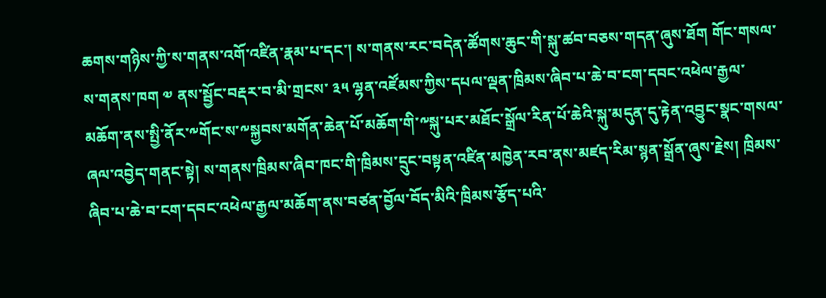ཆགས་གཉིས་ཀྱི་ས་གནས་འགོ་འཛིན་རྣམ་པ་དང་། ས་གནས་རང་བདེན་ཚོགས་ཆུང་གི་སྐུ་ཚབ་བཅས་གདན་ཞུས་ཐོག གོང་གསལ་ས་གནས་ཁག ༧ ནས་སྦྱོང་བརྡར་བ་མི་གྲངས་ ༣༥ ལྷན་འཛོམས་ཀྱིས་དཔལ་ལྡན་ཁྲིམས་ཞིབ་པ་ཆེ་བ་ངག་དབང་འཕེལ་རྒྱལ་མཆོག་ནས་སྤྱི་ནོར་༸གོང་ས་༸སྐྱབས་མགོན་ཆེན་པོ་མཆོག་གི་༸སྐུ་པར་མཐོང་སྒྲོལ་རིན་པོ་ཆེའི་སྐུ་མདུན་དུ་རྟེན་འབྱུང་སྣང་གསལ་ཞལ་འབྱེད་གནང་སྟེ། ས་གནས་ཁྲིམས་ཞིབ་ཁང་གི་ཁྲིམས་དྲུང་བསྟན་འཛིན་མཁྱེན་རབ་ནས་མཛད་རིམ་སྙན་སྒྲོན་ཞུས་རྗེས། ཁྲིམས་ཞིབ་པ་ཆེ་བ་ངག་དབང་འཕེལ་རྒྱལ་མཆོག་ནས་བཙན་བྱོལ་བོད་མིའི་ཁྲིམས་རྩོད་པའི་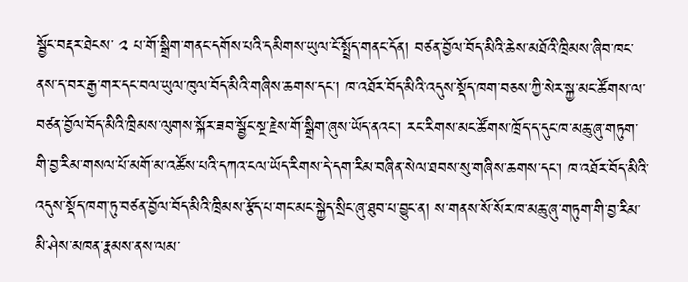སྦྱོང་བརྡར་ཐེངས་ ༢ པ་གོ་སྒྲིག་གནང་དགོས་པའི་དམིགས་ཡུལ་ངོ་སྤྲོད་གནང་དོན། བཙན་བྱོལ་བོད་མིའི་ཆེས་མཐོའི་ཁྲིམས་ཞིབ་ཁང་ནས་ད་བར་རྒྱ་གར་དང་བལ་ཡུལ་ཁུལ་བོད་མིའི་གཞིས་ཆགས་དང་། ཁ་འཐོར་བོད་མིའི་འདུས་སྡོད་ཁག་བཅས་ཀྱི་སེར་སྐྱ་མང་ཚོགས་ལ་བཙན་བྱོལ་བོད་མིའི་ཁྲིམས་ལུགས་སྐོར་ཟབ་སྦྱོང་སྔ་རྗེས་གོ་སྒྲིག་ཞུས་ཡོད་ནའང་། རང་རིགས་མང་ཚོགས་ཁྲོད་ད་དུང་ཁ་མཆུ་ཞུ་གཏུག་གི་བྱ་རིམ་གསལ་པོ་མགོ་མ་འཚོས་པའི་དཀའ་ངལ་ཡོད་རིགས་དེ་དག་རིམ་བཞིན་སེལ་ཐབས་སུ་གཞིས་ཆགས་དང་། ཁ་འཐོར་བོད་མིའི་འདུས་སྡོད་ཁག་ཏུ་བཙན་བྱོལ་བོད་མིའི་ཁྲིམས་རྩོད་པ་གང་མང་སྐྱེད་སྲིང་ཞུ་ཐུབ་པ་བྱུང་ན། ས་གནས་སོ་སོར་ཁ་མཆུ་ཞུ་གཏུག་གི་བྱ་རིམ་མི་ཤེས་མཁན་རྣམས་ནས་ལམ་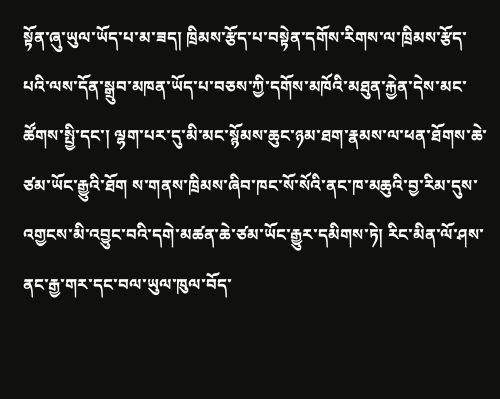སྟོན་ཞུ་ཡུལ་ཡོད་པ་མ་ཟད། ཁྲིམས་རྩོད་པ་བསྟེན་དགོས་རིགས་ལ་ཁྲིམས་རྩོད་པའི་ལས་དོན་སྒྲུབ་མཁན་ཡོད་པ་བཅས་ཀྱི་དགོས་མཁོའི་མཐུན་རྐྱེན་དེས་མང་ཚོགས་སྤྱི་དང་། ལྷག་པར་དུ་མི་མང་སྙོམས་ཆུང་ཉམ་ཐག་རྣམས་ལ་ཕན་ཐོགས་ཆེ་ཙམ་ཡོང་རྒྱུའི་ཐོག ས་གནས་ཁྲིམས་ཞིབ་ཁང་སོ་སོའི་ནང་ཁ་མཆུའི་བྱ་རིམ་དུས་འགྱངས་མི་འབྱུང་བའི་དགེ་མཚན་ཆེ་ཙམ་ཡོང་རྒྱུར་དམིགས་ཏེ། རིང་མིན་ལོ་ཤས་ནང་རྒྱ་གར་དང་བལ་ཡུལ་ཁུལ་བོད་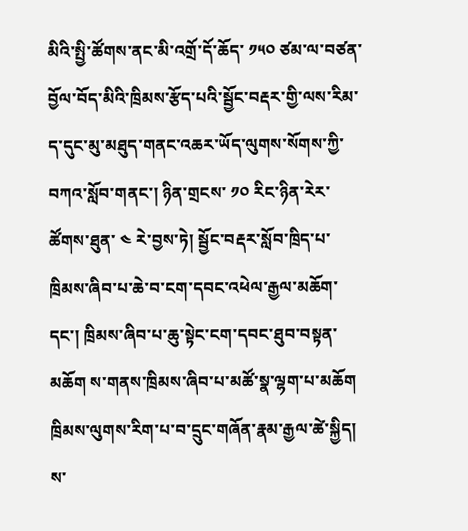མིའི་སྤྱི་ཚོགས་ནང་མི་འགྲོ་དོ་ཆོད་ ༡༥༠ ཙམ་ལ་བཙན་བྱོལ་བོད་མིའི་ཁྲིམས་རྩོད་པའི་སྦྱོང་བརྡར་གྱི་ལས་རིམ་ད་དུང་མུ་མཐུད་གནང་འཆར་ཡོད་ལུགས་སོགས་ཀྱི་བཀའ་སློབ་གནང་། ཉིན་གྲངས་ ༡༠ རིང་ཉིན་རེར་ཚོགས་ཐུན་ ༤ རེ་བྱས་ཏེ། སྦྱོང་བརྡར་སློབ་ཁྲིད་པ་ཁྲིམས་ཞིབ་པ་ཆེ་བ་ངག་དབང་འཕེལ་རྒྱལ་མཆོག་དང་། ཁྲིམས་ཞིབ་པ་ཆུ་སྟེང་ངག་དབང་ཐུབ་བསྟན་མཆོག ས་གནས་ཁྲིམས་ཞིབ་པ་མཚོ་སྣ་ལྷག་པ་མཆོག ཁྲིམས་ལུགས་རིག་པ་བ་དྲུང་གཞོན་རྣམ་རྒྱལ་ཚེ་སྐྱིད། ས་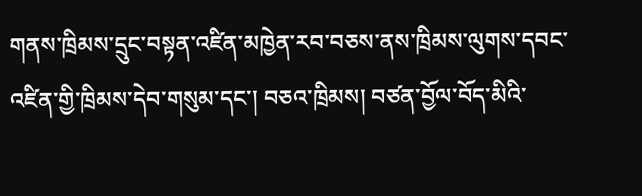གནས་ཁྲིམས་དྲུང་བསྟན་འཛིན་མཁྱེན་རབ་བཅས་ནས་ཁྲིམས་ལུགས་དབང་འཛིན་གྱི་ཁྲིམས་དེབ་གསུམ་དང་། བཅའ་ཁྲིམས། བཙན་བྱོལ་བོད་མིའི་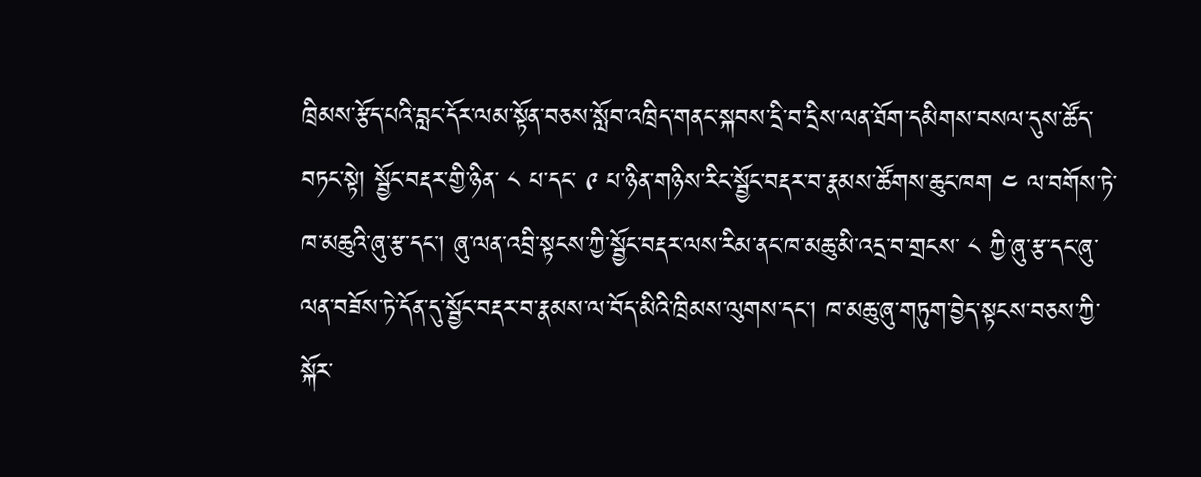ཁྲིམས་རྩོད་པའི་བླང་དོར་ལམ་སྟོན་བཅས་སློབ་འཁྲིད་གནང་སྐབས་དྲི་བ་དྲིས་ལན་ཐོག་དམིགས་བསལ་དུས་ཚོད་བཏང་སྟེ། སྦྱོང་བརྡར་གྱི་ཉིན་ ༨ པ་དང་ ༩ པ་ཉིན་གཉིས་རིང་སྦྱོང་བརྡར་བ་རྣམས་ཚོགས་ཆུང་ཁག ༤ ལ་བགོས་ཏེ་ཁ་མཆུའི་ཞུ་རྩ་དང་། ཞུ་ལན་འབྲི་སྟངས་ཀྱི་སྦྱོང་བརྡར་ལས་རིམ་ནང་ཁ་མཆུ་མི་འདྲ་བ་གྲངས་ ༨ ཀྱི་ཞུ་རྩ་དང་ཞུ་ལན་བཟོས་ཏེ་དོན་དུ་སྦྱོང་བརྡར་བ་རྣམས་ལ་བོད་མིའི་ཁྲིམས་ལུགས་དང་། ཁ་མཆུ་ཞུ་གཏུག་བྱེད་སྟངས་བཅས་ཀྱི་སྐོར་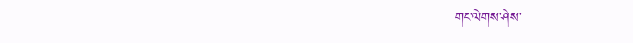གང་ལེགས་ཤེས་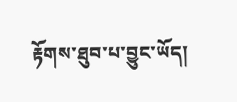རྟོགས་ཐུབ་པ་བྱུང་ཡོད།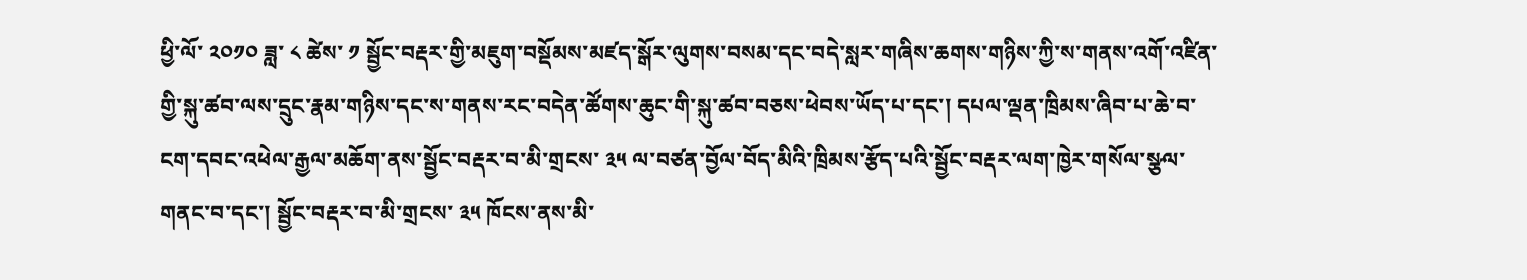ཕྱི་ལོ་ ༢༠༡༠ ཟླ་ ༨ ཚེས་ ༡ སྦྱོང་བརྡར་གྱི་མཇུག་བསྡོམས་མཛད་སྒོར་ལུགས་བསམ་དང་བདེ་སླར་གཞིས་ཆགས་གཉིས་ཀྱི་ས་གནས་འགོ་འཛིན་གྱི་སྐུ་ཚབ་ལས་དྲུང་རྣམ་གཉིས་དང་ས་གནས་རང་བདེན་ཚོགས་ཆུང་གི་སྐུ་ཚབ་བཅས་ཕེབས་ཡོད་པ་དང་། དཔལ་ལྡན་ཁྲིམས་ཞིབ་པ་ཆེ་བ་ངག་དབང་འཕེལ་རྒྱལ་མཆོག་ནས་སྦྱོང་བརྡར་བ་མི་གྲངས་ ༣༥ ལ་བཙན་བྱོལ་བོད་མིའི་ཁྲིམས་རྩོད་པའི་སྦྱོང་བརྡར་ལག་ཁྱེར་གསོལ་སྩལ་གནང་བ་དང་། སྦྱོང་བརྡར་བ་མི་གྲངས་ ༣༥ ཁོངས་ནས་མི་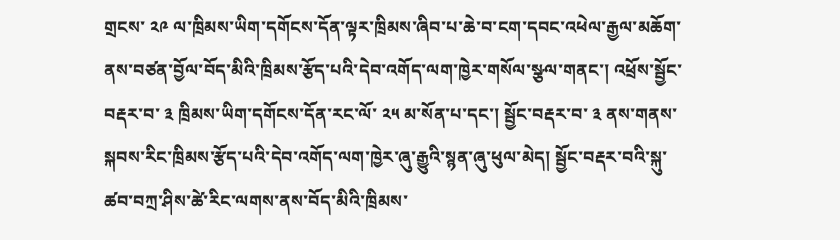གྲངས་ ༢༩ ལ་ཁྲིམས་ཡིག་དགོངས་དོན་ལྟར་ཁྲིམས་ཞིབ་པ་ཆེ་བ་ངག་དབང་འཕེལ་རྒྱལ་མཆོག་ནས་བཙན་བྱོལ་བོད་མིའི་ཁྲིམས་རྩོད་པའི་དེབ་འགོད་ལག་ཁྱེར་གསོལ་སྩལ་གནང་། འཕྲོས་སྦྱོང་བརྡར་བ་ ༣ ཁྲིམས་ཡིག་དགོངས་དོན་རང་ལོ་ ༢༥ མ་སོན་པ་དང་། སྦྱོང་བརྡར་བ་ ༣ ནས་གནས་སྐབས་རིང་ཁྲིམས་རྩོད་པའི་དེབ་འགོད་ལག་ཁྱེར་ཞུ་རྒྱུའི་སྙན་ཞུ་ཕུལ་མེད། སྦྱོང་བརྡར་བའི་སྐུ་ཚབ་བཀྲ་ཤིས་ཚེ་རིང་ལགས་ནས་བོད་མིའི་ཁྲིམས་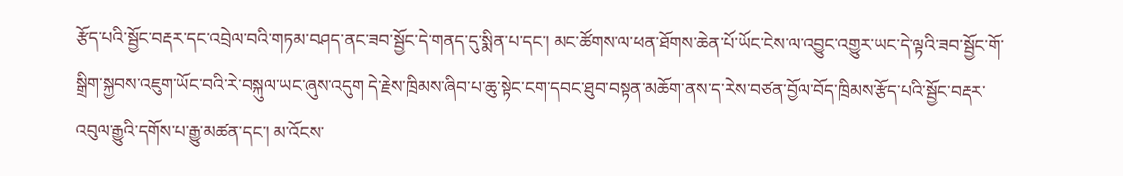རྩོད་པའི་སྦྱོང་བརྡར་དང་འབྲེལ་བའི་གཏམ་བཤད་ནང་ཟབ་སྦྱོང་དེ་གནད་དུ་སྨིན་པ་དང་། མང་ཚོགས་ལ་ཕན་ཐོགས་ཆེན་པོ་ཡོང་ངེས་ལ་འབྱུང་འགྱུར་ཡང་དེ་ལྟའི་ཟབ་སྦྱོང་གོ་སྒྲིག་སྐྱབས་འཇུག་ཡོང་བའི་རེ་བསྐུལ་ཡང་ཞུས་འདུག དེ་རྗེས་ཁྲིམས་ཞིབ་པ་ཆུ་སྟེང་ངག་དབང་ཐུབ་བསྟན་མཆོག་ནས་ད་རེས་བཙན་བྱོལ་བོད་ཁྲིམས་རྩོད་པའི་སྦྱོང་བརྡར་འབུལ་རྒྱུའི་དགོས་པ་རྒྱུ་མཚན་དང་། མ་འོངས་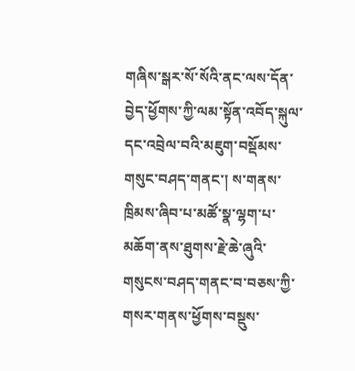གཞིས་སྒར་སོ་སོའི་ནང་ལས་དོན་བྱེད་ཕྱོགས་ཀྱི་ལམ་སྟོན་འབོད་སྐུལ་དང་འབྲེལ་བའི་མཇུག་བསྡོམས་གསུང་བཤད་གནང་། ས་གནས་ཁྲིམས་ཞིབ་པ་མཚོ་སྣ་ལྷག་པ་མཆོག་ནས་ཐུགས་རྗེ་ཆེ་ཞུའི་གསུངས་བཤད་གནང་བ་བཅས་ཀྱི་གསར་གནས་ཕྱོགས་བསྡུས་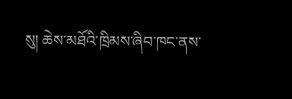སུ། ཆེས་མཐོའི་ཁྲིམས་ཞིབ་ཁང་ནས་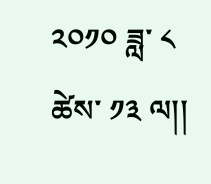༢༠༡༠ ཟླ་ ༨ ཚེས་ ༡༣ ལ།།